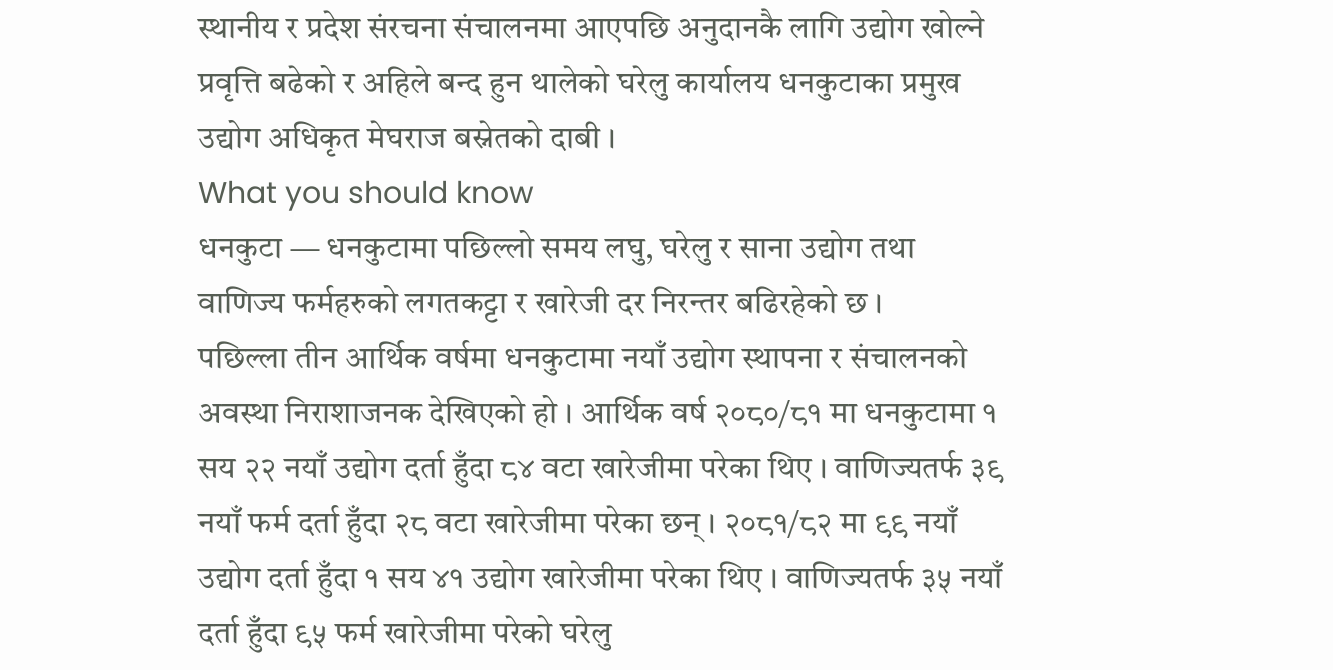स्थानीय र प्रदेश संरचना संचालनमा आएपछि अनुदानकै लागि उद्योग खोल्ने प्रवृत्ति बढेको र अहिले बन्द हुन थालेको घरेलु कार्यालय धनकुटाका प्रमुख उद्योग अधिकृत मेघराज बस्नेतको दाबी ।
What you should know
धनकुटा — धनकुटामा पछिल्लो समय लघु, घरेलु र साना उद्योग तथा वाणिज्य फर्महरुको लगतकट्टा र खारेजी दर निरन्तर बढिरहेको छ ।
पछिल्ला तीन आर्थिक वर्षमा धनकुटामा नयाँ उद्योग स्थापना र संचालनको अवस्था निराशाजनक देखिएको हो । आर्थिक वर्ष २०८०/८१ मा धनकुटामा १ सय २२ नयाँ उद्योग दर्ता हुँदा ८४ वटा खारेजीमा परेका थिए । वाणिज्यतर्फ ३९ नयाँ फर्म दर्ता हुँदा २८ वटा खारेजीमा परेका छन् । २०८१/८२ मा ९९ नयाँ उद्योग दर्ता हुँदा १ सय ४१ उद्योग खारेजीमा परेका थिए । वाणिज्यतर्फ ३५ नयाँ दर्ता हुँदा ९५ फर्म खारेजीमा परेको घरेलु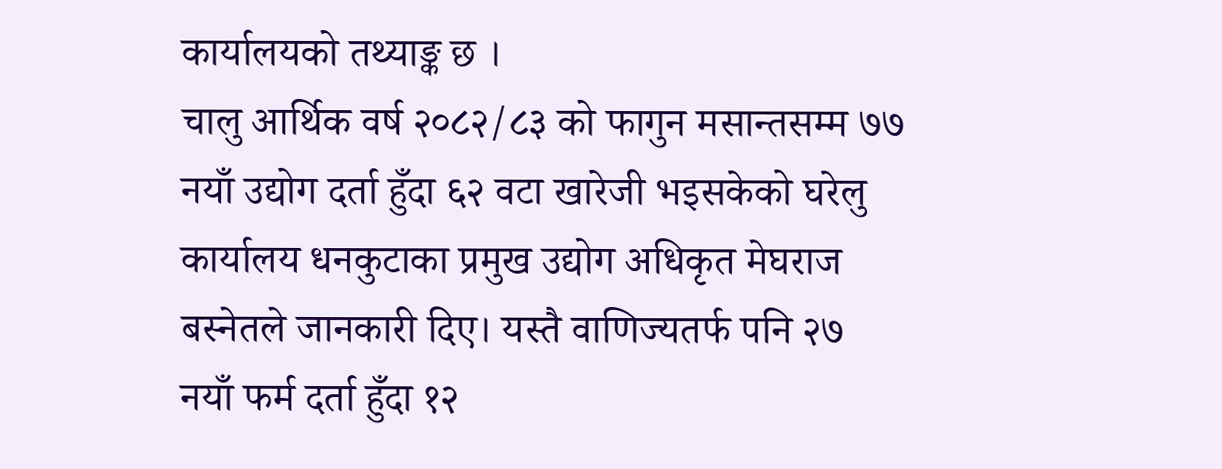कार्यालयको तथ्याङ्क छ ।
चालु आर्थिक वर्ष २०८२/८३ को फागुन मसान्तसम्म ७७ नयाँ उद्योग दर्ता हुँदा ६२ वटा खारेजी भइसकेको घरेलु कार्यालय धनकुटाका प्रमुख उद्योग अधिकृत मेघराज बस्नेतले जानकारी दिए। यस्तै वाणिज्यतर्फ पनि २७ नयाँ फर्म दर्ता हुँदा १२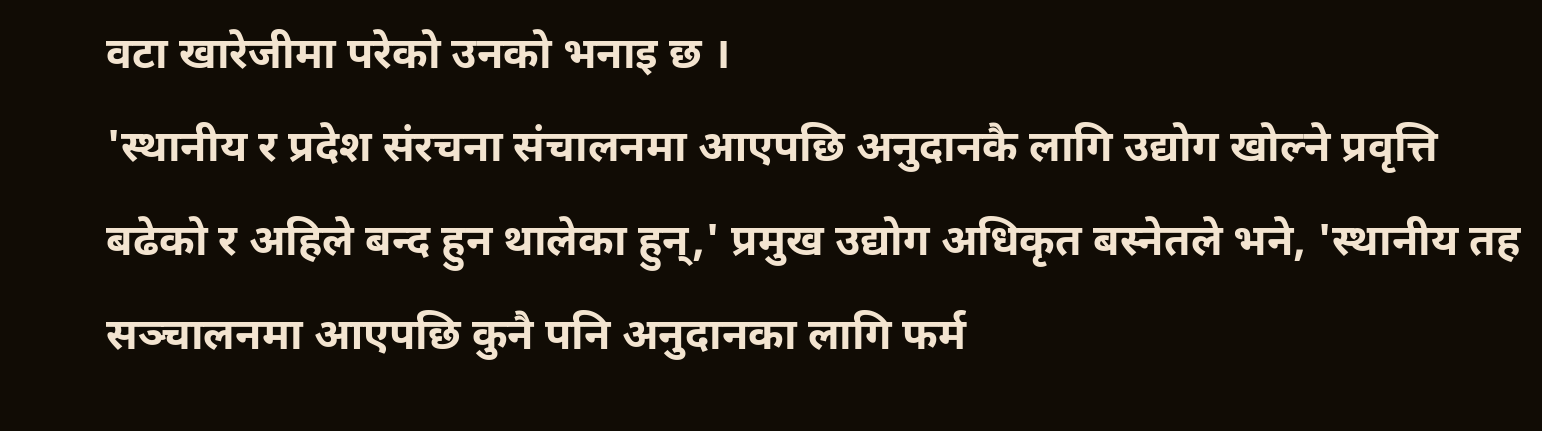वटा खारेजीमा परेको उनको भनाइ छ ।
'स्थानीय र प्रदेश संरचना संचालनमा आएपछि अनुदानकै लागि उद्योग खोल्ने प्रवृत्ति बढेको र अहिले बन्द हुन थालेका हुन्,' प्रमुख उद्योग अधिकृत बस्नेतले भने, 'स्थानीय तह सञ्चालनमा आएपछि कुनै पनि अनुदानका लागि फर्म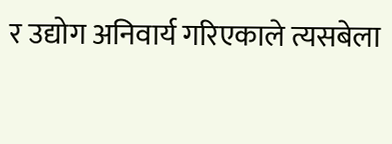र उद्योग अनिवार्य गरिएकाले त्यसबेला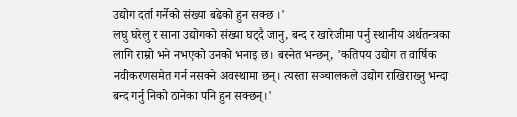उद्योग दर्ता गर्नेको संख्या बढेको हुन सक्छ ।'
लघु घरेलु र साना उद्योगको संख्या घट्दै जानु, बन्द र खारेजीमा पर्नु स्थानीय अर्थतन्त्रका लागि राम्रो भने नभएको उनको भनाइ छ। बस्नेत भन्छन्, 'कतिपय उद्योग त वार्षिक नवीकरणसमेत गर्न नसक्ने अवस्थामा छन्। त्यस्ता सञ्चालकले उद्योग राखिराख्नु भन्दा बन्द गर्नु निको ठानेका पनि हुन सक्छन्।'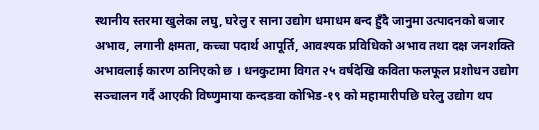स्थानीय स्तरमा खुलेका लघु, घरेलु र साना उद्योग धमाधम बन्द हुँदै जानुमा उत्पादनको बजार अभाव, लगानी क्षमता, कच्चा पदार्थ आपूर्ति, आवश्यक प्रविधिको अभाव तथा दक्ष जनशक्ति अभावलाई कारण ठानिएको छ । धनकुटामा विगत २५ वर्षदेखि कविता फलफूल प्रशोधन उद्योग सञ्चालन गर्दै आएकी विष्णुमाया कन्दङवा कोभिड-१९ को महामारीपछि घरेलु उद्योग थप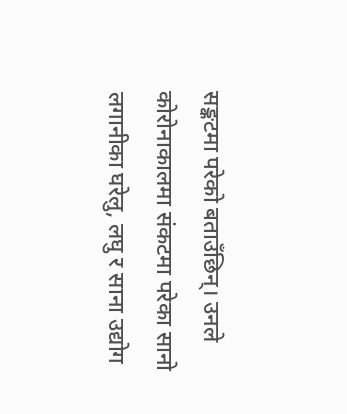सङ्कटमा परेको बताउँछिन्। उनले कोरोनाकालमा संकटमा परेका सानो लगानीका घरेलु, लघु र साना उद्योग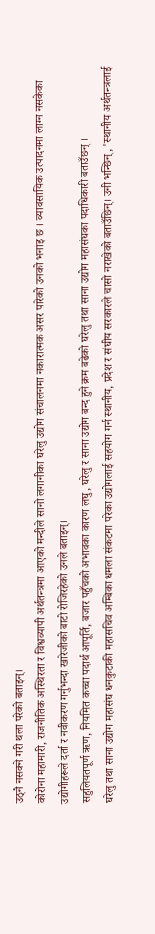उठ्नै नसक्ने गरी थला परेको बताइन्।
कोरोना महामारी, राजनीतिक अस्थिरता र विश्वव्यापी अर्थतन्त्रमा आएको मन्दीले सानो लगानीका घरेलु उद्योग संचालनमा नकारात्मक असर पारेको उनको भनाइ छ । व्यावसायिक उत्पादनमा लाग्न नसकेका उद्योगीहरूले दर्ता र नवीकरण गर्नुभन्दा खारेजीको बाटो रोजिरहेको उनले बताइन्।
सहुलियतपूर्ण ऋण, नियमित कच्चा पदार्थ आपूर्ति, बजार पहुँचको अभावका कारण लघु, घरेलु र साना उद्योग बन्द हुने क्रम बढेको घरेलु तथा साना उद्योग महासंघका पदाधिकारी बताउँछन् ।
घरेलु तथा साना उद्योग महासंघ धनकुटाकी महासचिव अम्बिका धमला संकटमा परेका उद्योगलाई सहयोग गर्न स्थानीय, प्रदेश र संघीय सरकारले चासो नराखेको बताउँछिन्। उनी भन्छिन्, 'स्थानीय अर्थतन्त्रलाई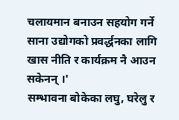चलायमान बनाउन सहयोग गर्ने साना उद्योगको प्रवर्द्धनका लागि खास नीति र कार्यक्रम नै आउन सकेनन् ।'
सम्भावना बोकेका लघु, घरेलु र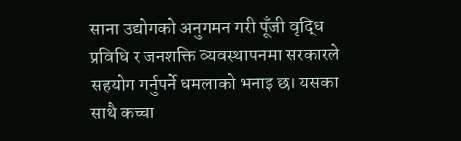साना उद्योगको अनुगमन गरी पूँजी वृद्धि प्रविधि र जनशक्ति व्यवस्थापनमा सरकारले सहयोग गर्नुपर्ने धमलाको भनाइ छ। यसका साथै कच्चा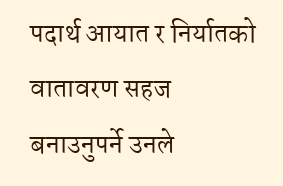पदार्थ आयात र निर्यातको वातावरण सहज बनाउनुपर्ने उनले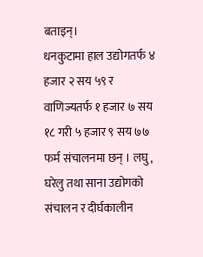बताइन्।
धनकुटामा हाल उद्योगतर्फ ४ हजार २ सय ५९ र वाणिज्यतर्फ १ हजार ७ सय १८ गरी ५ हजार ९ सय ७७ फर्म संचालनमा छन् । लघु, घरेलु तथा साना उद्योगको संचालन र दीर्घकालीन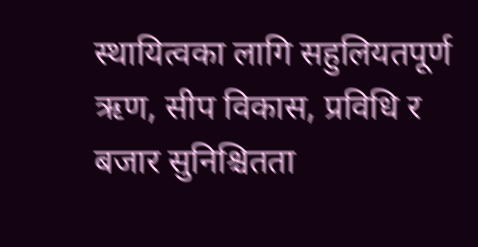स्थायित्वका लागि सहुलियतपूर्ण ऋण, सीप विकास, प्रविधि र बजार सुनिश्चितता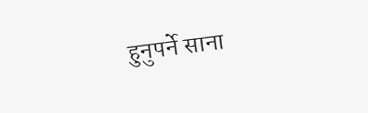हुनुपर्ने साना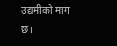उद्यमीको माग छ।